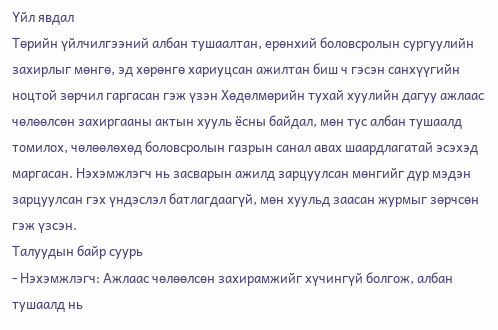Үйл явдал
Төрийн үйлчилгээний албан тушаалтан, ерөнхий боловсролын сургуулийн захирлыг мөнгө, эд хөрөнгө хариуцсан ажилтан биш ч гэсэн санхүүгийн ноцтой зөрчил гаргасан гэж үзэн Хөдөлмөрийн тухай хуулийн дагуу ажлаас чөлөөлсөн захиргааны актын хууль ёсны байдал, мөн тус албан тушаалд томилох, чөлөөлөхөд боловсролын газрын санал авах шаардлагатай эсэхэд маргасан. Нэхэмжлэгч нь засварын ажилд зарцуулсан мөнгийг дур мэдэн зарцуулсан гэх үндэслэл батлагдаагүй, мөн хуульд заасан журмыг зөрчсөн гэж үзсэн.
Талуудын байр суурь
- Нэхэмжлэгч: Ажлаас чөлөөлсөн захирамжийг хүчингүй болгож, албан тушаалд нь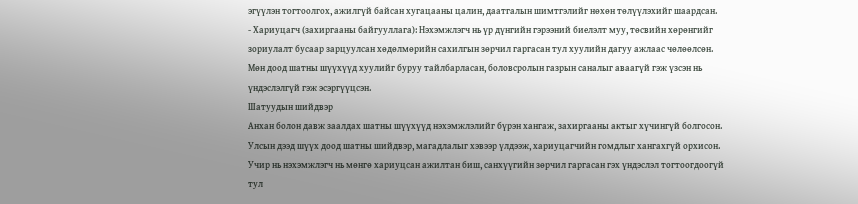эгүүлэн тогтоолгох, ажилгүй байсан хугацааны цалин, даатгалын шимтгэлийг нөхөн төлүүлэхийг шаардсан.
- Хариуцагч (захиргааны байгууллага): Нэхэмжлэгч нь үр дүнгийн гэрээний биелэлт муу, төсвийн хөрөнгийг зориулалт бусаар зарцуулсан хөдөлмөрийн сахилгын зөрчил гаргасан тул хуулийн дагуу ажлаас чөлөөлсөн. Мөн доод шатны шүүхүүд хуулийг буруу тайлбарласан, боловсролын газрын саналыг аваагүй гэж үзсэн нь үндэслэлгүй гэж эсэргүүцсэн.
Шатуудын шийдвэр
Анхан болон давж заалдах шатны шүүхүүд нэхэмжлэлийг бүрэн хангаж, захиргааны актыг хүчингүй болгосон. Улсын дээд шүүх доод шатны шийдвэр, магадлалыг хэвээр үлдээж, хариуцагчийн гомдлыг хангахгүй орхисон. Учир нь нэхэмжлэгч нь мөнгө хариуцсан ажилтан биш, санхүүгийн зөрчил гаргасан гэх үндэслэл тогтоогдоогүй тул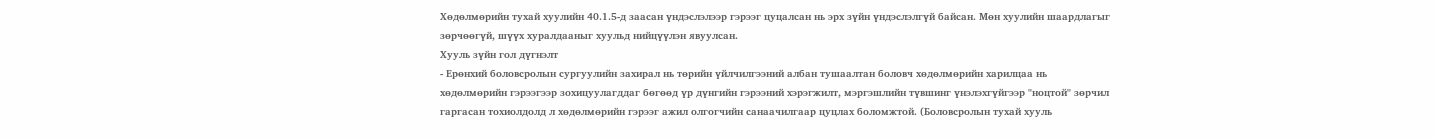Хөдөлмөрийн тухай хуулийн 40.1.5-д заасан үндэслэлээр гэрээг цуцалсан нь эрх зүйн үндэслэлгүй байсан. Мөн хуулийн шаардлагыг зөрчөөгүй, шүүх хуралдааныг хуульд нийцүүлэн явуулсан.
Хууль зүйн гол дүгнэлт
- Ерөнхий боловсролын сургуулийн захирал нь төрийн үйлчилгээний албан тушаалтан боловч хөдөлмөрийн харилцаа нь хөдөлмөрийн гэрээгээр зохицуулагддаг бөгөөд үр дүнгийн гэрээний хэрэгжилт, мэргэшлийн түвшинг үнэлэхгүйгээр "ноцтой" зөрчил гаргасан тохиолдолд л хөдөлмөрийн гэрээг ажил олгогчийн санаачилгаар цуцлах боломжтой. (Боловсролын тухай хууль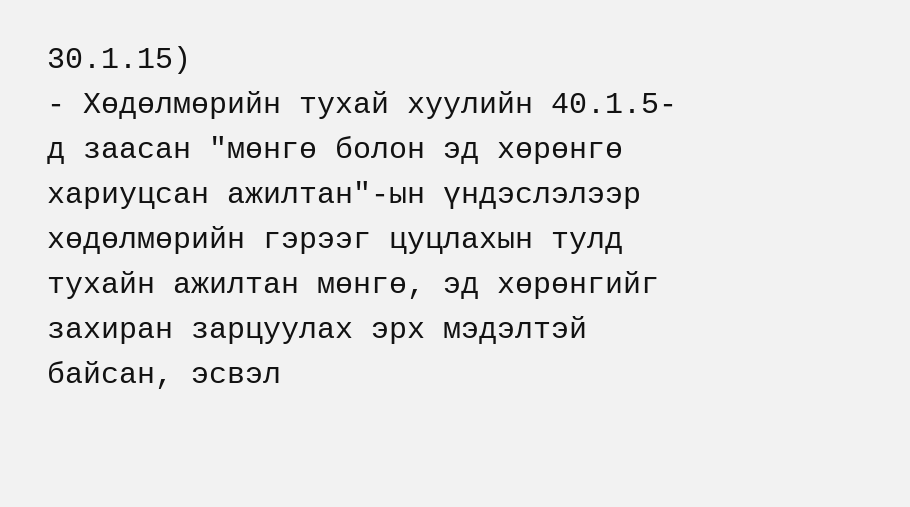30.1.15)
- Хөдөлмөрийн тухай хуулийн 40.1.5-д заасан "мөнгө болон эд хөрөнгө хариуцсан ажилтан"-ын үндэслэлээр хөдөлмөрийн гэрээг цуцлахын тулд тухайн ажилтан мөнгө, эд хөрөнгийг захиран зарцуулах эрх мэдэлтэй байсан, эсвэл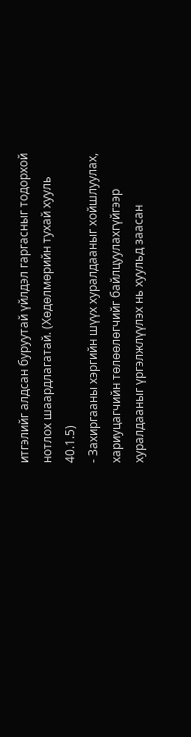итгэлийг алдсан буруутай үйлдэл гаргасныг тодорхой нотлох шаардлагатай. (Хөдөлмөрийн тухай хууль 40.1.5)
- Захиргааны хэргийн шүүх хуралдааныг хойшлуулах, хариуцагчийн төлөөлөгчийг байлцуулахгүйгээр хуралдааныг үргэлжлүүлэх нь хуульд заасан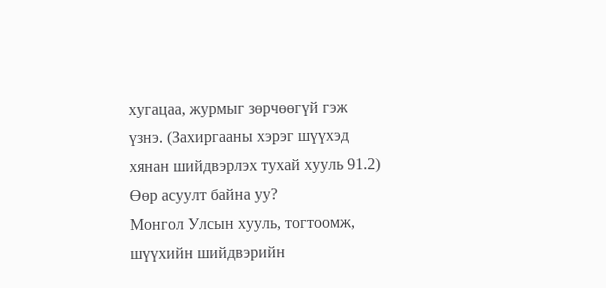хугацаа, журмыг зөрчөөгүй гэж үзнэ. (Захиргааны хэрэг шүүхэд хянан шийдвэрлэх тухай хууль 91.2)
Өөр асуулт байна уу?
Монгол Улсын хууль, тогтоомж, шүүхийн шийдвэрийн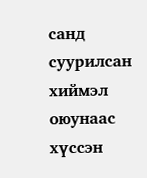санд суурилсан хиймэл оюунаас хүссэн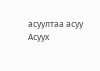асуултаа асуу
Асуух